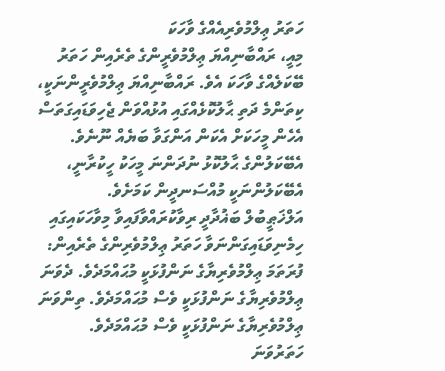ހަތަރު ޢިލްމުވެރިއެއްގެ ވާހަކަ
މިއީ، ރައްބާނިއްޔަ ޢިލްމުވެރީންގެ ތެރެއިން ހަތަރު ބޭކަލެއްގެ ވާހަކަ އެވެ. ރައްބާނިއްޔަ ޢިލްމުވެރީންނަކީ، ކިތަންމެ ދަތި ޙާލުކޮޅެއްގައި އުޅުއްވަން ޖެހިވަޑައިގަތަސް އެހެން މީހަކަށް އެކަން އަންގަވާ ބަޔެއް ނޫނެވެ. އެބޭކަލުންގެ ޙާލުކޮޅު ނުދަންނަ މީހަކު ހީކުރާނީ، އެބޭކަލުންނަކީ މުއްސަނދީން ކަމަށެވެ.
އަލްޚަޠީބުލް ބަޣުދާދީ ރިވާކުރައްވާފައިވާ މިވާހަކައިގައި ހިމެނިވަޑައިގަންނަވާ ހަތަރު ޢިލްމުވެރިންގެ ތެރެއިން:
ފުރަތަމަ ޢިލްމުވެރިޔާގެ ނަންފުޅަކީ މުޙައްމަދެވެ. ދެވަނަ ޢިލްމުވެރިޔާގެ ނަންފުޅަކީ ވެސް މުޙައްމަދެވެ. ތިންވަނަ ޢިލްމުވެރިޔާގެ ނަންފުޅަކީ ވެސް މުޙައްމަދެވެ. ހަތަރުވަނަ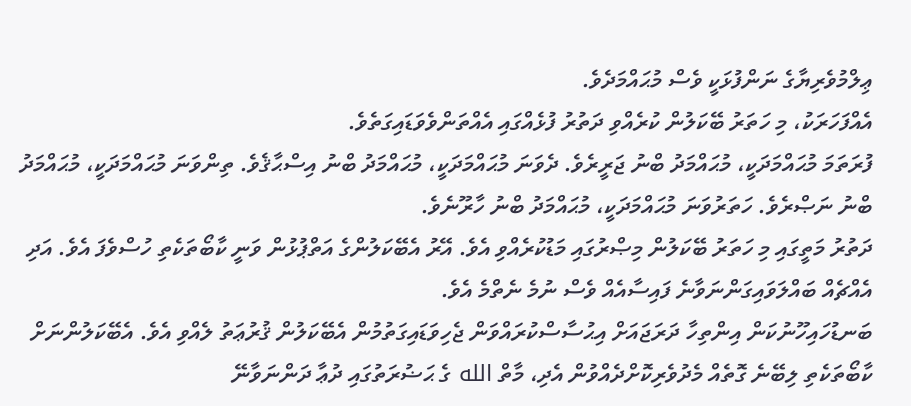ޢިލްމުވެރިޔާގެ ނަންފުޅަކީ ވެސް މުޙައްމަދެވެ.
އެއްފަހަރަކު، މި ހަތަރު ބޭކަލުން ކުރެއްވި ދަތުރު ފުޅެއްގައި އެއްތަންވެވަޑައިގަތެވެ.
ފުރަތަމަ މުޙައްމަދަކީ، މުޙައްމަދު ބްނު ޖަރީރެވެ. ދެވަނަ މުޙައްމަދަކީ، މުޙައްމަދު ބްނު އިސްޙާޤެވެ. ތިންވަނަ މުޙައްމަދަކީ، މުޙައްމަދު ބްނު ނަޞްރެވެ. ހަތަރުވަނަ މުޙައްމަދަކީ، މުޙައްމަދު ބްނު ހާރޫނެވެ.
ދަތުރު މަތީގައި މި ހަތަރު ބޭކަލުން މިޞްރުގައި މަޑުކުރެއްވި އެވެ. އޭރު އެބޭކަލުންގެ އަތްޕުޅުން ވަނީ ކާބޯތަކެތި ހުސްވެފަ އެވެ. އަދި އެއްޗެއް ބައްލަވައިގަންނަވާނެ ފައިސާއެއް ވެސް ނުމެ ނެތްމެ އެވެ.
ބަނޑުހައިހޫނުކަން އިންތިހާ ދަރަޖައަށް އިޙުސާސްކުރައްވަން ޖެހިވަޑައިގަތުމުން އެބޭކަލުން ޤުރުޢަތު ލެއްވި އެވެ. އެބޭކަލުންނަށް ކާބޯތަކެތި ލިބޭނެ ގޮތެއް މެދުވެރިކޮށްދެއްވުން އެދި، މާތް الله ގެ ޙަޟުރަތުގައި ދުޢާ ދަންނަވާނޭ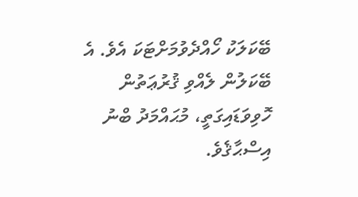ބޭކަލަކު ހޯއްދެވުމަށްޓަކަ އެވެ. އެ ބޭކަލުން ލެއްވި ޤުރުޢަތުން ހޮވިވަޑައިގަތީ، މުޙައްމަދު ބްނު އިސްޙާޤެވެ.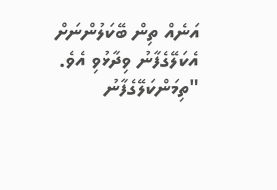އަނެއް ތިން ބޭކަލުންނަށް އެކަލޭގެފާނު ވިދާޅުވި އެވެ.
"ތިމަންކަލޭގެފާނު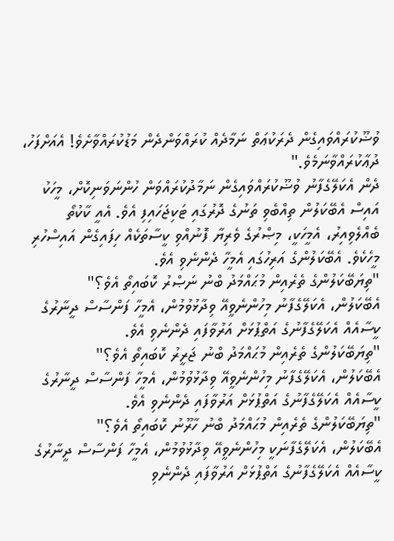ވުޟޫކުރައްވައިގެން ދެރަކުޢަތް ނަމާދެއް ކުރައްވަންދެން މަޑުކުރައްވާށެވެ! އެއަށްފަހު، ދުޢާކުރައްވާނަމެވެ."
ދެން އެކަލޭގެފާނު ވުޟޫކުރައްވައިގެން ނަމާދުކުރައްވަން ހުންނަވަނިކޮށް، މީހަކު އައިސް އެބޭކަލުން ތިއްބެވި ތަނުގެ ދޮރުގައި ޓަކިޖަހައިފި އެވެ. އެއީ ކާކުތޯ ބެއްލެވިއިރު، އެމީހަކީ، މިޞްރުގެ ވެރިޔާ ފޮނުއްވި ކީސާތަކެއް ހިފައިގެން އައިސްހުރި މީހެކެވެ. އެބޭކަލުންގެ އަރިހުގައި އެމީހާ ދެންނެވި އެވެ.
"ތިޔަބޭކަލުންގެ ތެރެއިން މުޙައްމަދު ބްނު ނަޞްރު ކޮބައިތޯ އެވެ؟"
އެބޭކަލުން، އެކަލޭގެފާނު މިހުންނެވީއޭ ވިދާޅުވުމުން، އެމީހާ ފަންސާސް ދީނާރުގެ ކީސާއެއް އެކަލޭގެފާނުގެ އަތްޕުޅަށް އަރުވާފައި ދެންނެވި އެވެ.
"ތިޔަބޭކަލުންގެ ތެރެއިން މުޙައްމަދު ބްނު ޖަރީރު ކޮބައިތޯ އެވެ؟"
އެބޭކަލުން، އެކަލޭގެފާނު މިހުންނެވީއޭ ވިދާޅުވުމުން، އެމީހާ ފަންސާސް ދީނާރުގެ ކީސާއެއް އެކަލޭގެފާނުގެ އަތްޕުޅަށް އަރުވާފައި ދެންނެވި އެވެ.
"ތިޔަބޭކަލުންގެ ތެރެއިން މުޙައްމަދު ބްނު ހާރޫނު ކޮބައިތޯ އެވެ؟"
އެބޭކަލުން، އެކަލޭގެފާނަކީ މިހުންނެވީއޭ ވިދާޅުވުމުން، އެމީހާ ފަންސާސް ދީނާރުގެ ކީސާއެއް އެކަލޭގެފާނުގެ އަތްޕުޅަށް އަރުވާފައި ދެންނެވި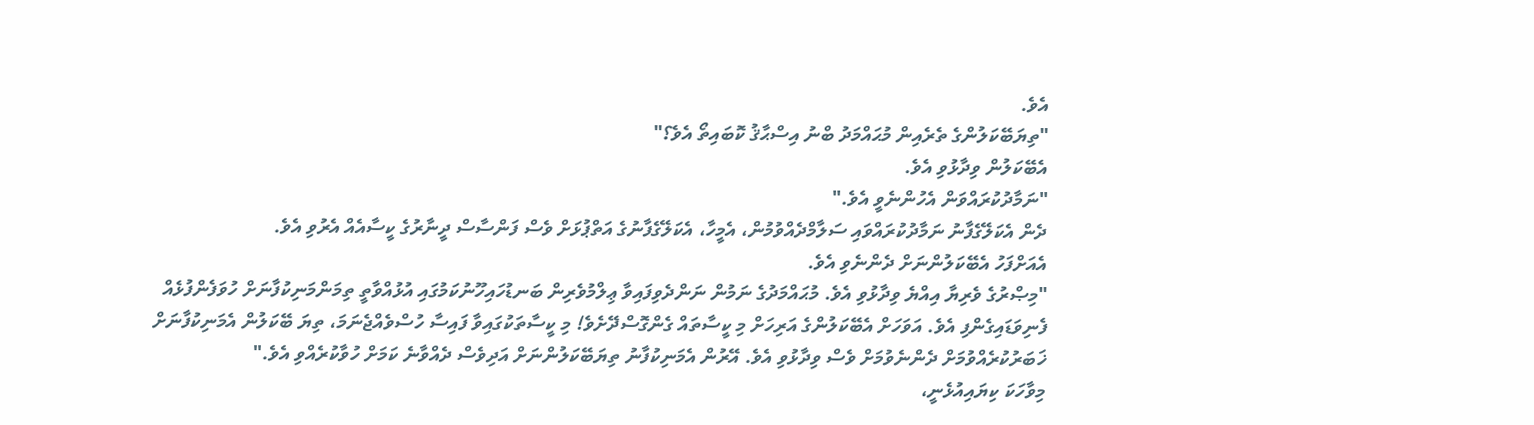އެވެ.
"ތިޔަބޭކަލުންގެ ތެރެއިން މުޙައްމަދު ބްނު އިސްޙާޤު ކޮބައިތޯ އެވެ؟"
އެބޭކަލުން ވިދާޅުވި އެވެ.
"ނަމާދުކުރައްވަން އެހުންނެވީ އެވެ."
ދެން އެކަލޭގެފާނު ނަމާދުކުރައްވައި ސަލާމްދެއްވުމުން، އެމީހާ، އެކަލޭގެފާނުގެ އަތްޕުޅަށް ވެސް ފަންސާސް ދީނާރުގެ ކީސާއެއް އެރުވި އެވެ.
އެއަށްފަހު އެބޭކަލުންނަށް ދެންނެވި އެވެ.
"މިޞްރުގެ ވެރިޔާ އިއްޔެ ވިދާޅުވި އެވެ. މުޙައްމަދުގެ ނަމުން ނަންދެވިފައިވާ ޢިލްމުވެރިން ބަނޑުހައިހޫނުކަމުގައި އުޅުއްވާތީ ތިމަންމަނިކުފާނަށް ހުވަފެންފުޅެއް ފެނިވަޑައިގެންފި އެވެ. އަވަހަށް އެބޭކަލުންގެ އަރިހަށް މި ކީސާތައް ގެންގޮސްދޭށެވެ! މި ކީސާތަކުގައިވާ ފައިސާ ހުސްވެއްޖެނަމަ، ތިޔަ ބޭކަލުން އެމަނިކުފާނަށް ޚަބަރުކުރެއްވުމަށް ދެންނެވުމަށް ވެސް ވިދާޅުވި އެވެ. އޭރުން އެމަނިކުފާނު ތިޔަބޭކަލުންނަށް އަދިވެސް ދެއްވާނެ ކަމަށް ހުވާކުރެއްވި އެވެ."
މިވާހަކަ ކިޔައިއުޅެނީ،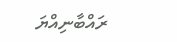ރައްބާނިއްޔަ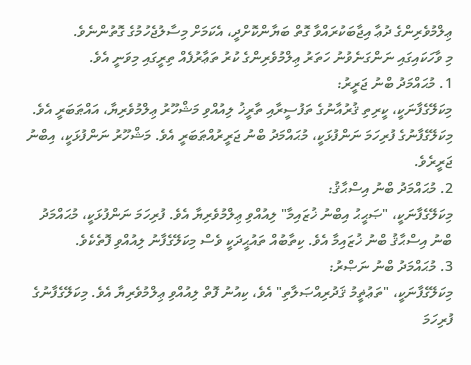ޢިލްމުވެރިންގެ ދުޢާ އިޖާބަކުރައްވާ ގޮތް ބަޔާންކޮށްދީ، އެކަމަށް މިސާލުޖެހުމުގެ ގޮތުންނެވެ.
މި ވާހަކައިގައި ނަންގަނެވުނު ހަތަރު ޢިލްމުވެރިންގެ ކުރު ތަޢާރުފެއް ތިރީގައި މިވަނީ އެވެ.
1. މުޙައްމަދު ބްނު ޖަރީރު:
މިކަލޭގެފާނަކީ، ކީރިތި ޤުރުއާނުގެ ތަފުސީރާއި ތާރީޚު ލިއުއްވި މަޝްހޫރު ޢިލްމުވެރިޔާ، އައްޠަބަރީ އެވެ. މިކަލޭގެފާނުގެ ފުރިހަމަ ނަންފުޅަކީ، މުޙައްމަދު ބްނު ޖަރީރުއްޠަބަރީ އެވެ. މަޝްހޫރު ނަންފުޅަކީ، އިބްނު ޖަރީރެވެ.
2. މުޙައްމަދު ބްނު އިސްޙާޤު:
މިކަލޭގެފާނަކީ، "ޞަޙީޙު އިބްނު ޚުޒައިމާ" ލިއުއްވި ޢިލްމުވެރިޔާ އެވެ. ފުރިހަމަ ނަންފުޅަކީ، މުޙައްމަދު ބްނު އިސްޙާޤު ބްނު ޚުޒައިމާ އެވެ. ކިތާބުއް ތައުޙީދަކީ ވެސް މިކަލޭގެފާނު ލިއުއްވި ފޮތެކެވެ.
3. މުޙައްމަދު ބްނު ނަޞްރު:
މިކަލޭގެފާނަކީ، "ތަޢުޡީމު ޤަދުރިއްޞަލާތި" އެވެ، ކިއުނު ފޮތް ލިއުއްވި ޢިލްމުވެރިޔާ އެވެ. މިކަލޭގެފާނުގެ ފުރިހަމަ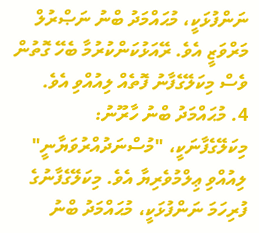ނަންފުޅަކީ، މުޙައްމަދު ބްނު ނަޞްރުލް މަރްވަޒީ އެވެ. ރޭއަޅުކަންކުރުމާ ބެހޭ ގޮތުން ވެސް މިކަލޭގެފާނު ފޮތެއް ލިއުއްވި އެވެ.
4. މުޙައްމަދު ބްނު ހާރޫނު:
މިކަލޭގެފާނަކީ، "މުސްނަދުއްރުވަޔާނީ" ލިއުއްވި ޢިލްމުވެރިޔާ އެވެ. މިކަލޭގެފާނުގެ ފުރިހަމަ ނަންފުޅަކީ، މުޙައްމަދު ބްނު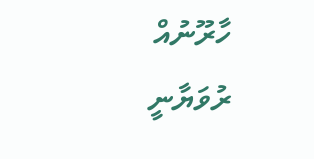ހާރޫނުއް ރުވަޔާނީ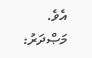އެވެ.
މަޞްދަރު: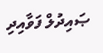ޞައިދުލް ފަވާއިދި